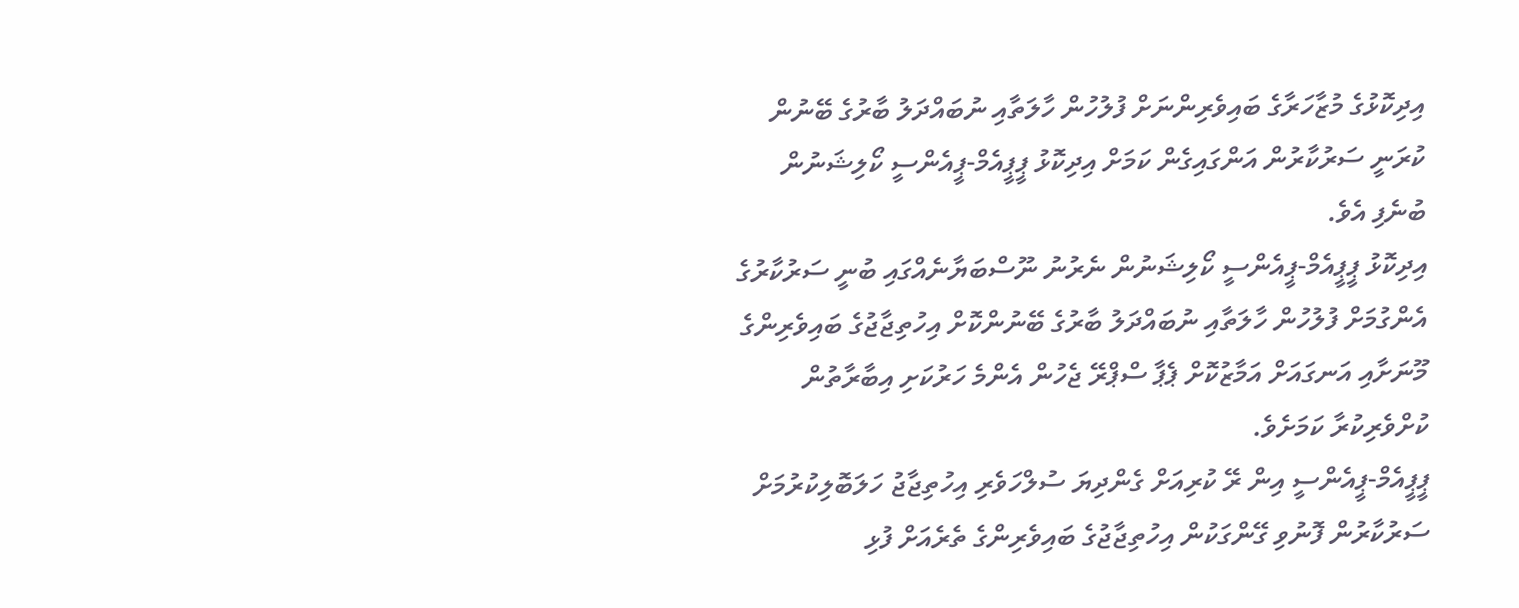އިދިކޮޅުގެ މުޒާހަރާގެ ބައިވެރިންނަށް ފުލުހުން ހާލަތާއި ނުބައްދަލު ބާރުގެ ބޭނުން ކުރަނީ ސަރުކާރުން އަންގައިގެން ކަމަށް އިދިކޮޅު ޕީޕީއެމް-ޕީއެންސީ ކޯލިޝަނުން ބުނެފި އެވެ.
އިދިކޮޅު ޕީޕީއެމް-ޕީއެންސީ ކޯލިޝަނުން ނެރުނު ނޫސްބަޔާނެއްގައި ބުނީ ސަރުކާރުގެ އެންގުމަށް ފުލުހުން ހާލަތާއި ނުބައްދަލު ބާރުގެ ބޭނުންކޮށް އިހުތިޖާޖުގެ ބައިވެރިންގެ މޫނަށާއި އަނގައަށް އަމާޒުކޮށް ޕެޕާ ސްޕްރޭ ޖެހުން އެންމެ ހަރުކަށި އިބާރާތުން ކުށްވެރިކުރާ ކަމަށެވެ.
ޕީޕީއެމް-ޕީއެންސީ އިން ރޭ ކުރިއަށް ގެންދިޔަ ސުލްހަވެރި އިހުތިޖާޖު ހަލަބޮލިކުރުމަށް ސަރުކާރުން ފޮނުވި ގޭންގަކުން އިހުތިޖާޖުގެ ބައިވެރިންގެ ތެރެއަށް ފުޅި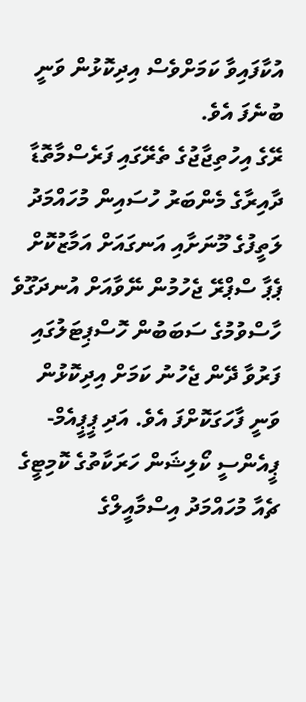އުކާފައިވާ ކަމަށްވެސް އިދިކޮޅުން ވަނީ ބުނެފަ އެވެ.
ރޭގެ އިހުތިޖާޖުގެ ތެރޭގައި ފަރެސްމާތޮޑާ ދާއިރާގެ މެންބަރު ހުސައިން މުހައްމަދު ލަތީފުގެ މޫނަށާއި އަނގައަށް އަމާޒުކޮށް ޕެޕާ ސްޕްރޭ ޖެހުމުން ނޭވާއަށް އުނދަގޫވެ ހާސްވުމުގެ ސަބަބުން ހޮސްޕިޓަލުގައި ފަރުވާ ދޭން ޖެހުނު ކަމަށް އިދިކޮޅުން ވަނީ ފާހަގަކޮށްފަ އެވެ. އަދި ޕީޕީއެމް-ޕީއެންސީ ކޯލިޝަން ހަރަކާތުގެ ކޮމިޓީގެ ޗެއާ މުހައްމަދު އިސްމާއީލްގެ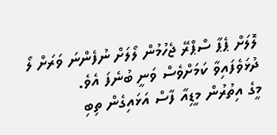ލޮލަށް ޕެޕާ ސްޕްރޭ ޖެހުމުން ލޯލަށް ނުފެންނަ ވަރަށް ލޯ ދުޅަވެފައިވާ ކަމަށްވެސް ވަނީ ބުނެފަ އެވެ.
މީގެ އިތުރުން މީޑިއާ ފާސް އަޅައިގެން ތިބި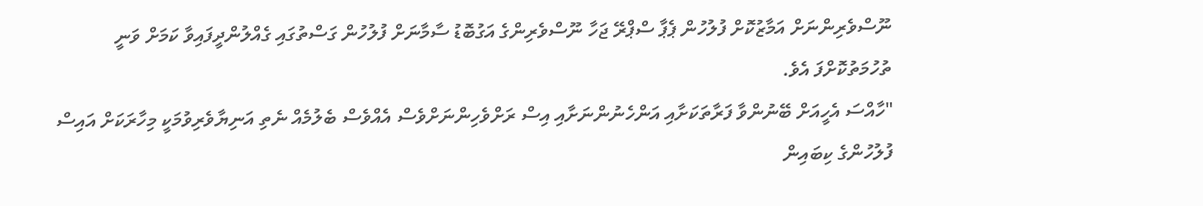ނޫސްވެރިންނަށް އަމާޒުކޮށް ފުލުހުން ޕެޕާ ސްޕްރޭ ޖަހާ ނޫސްވެރިންގެ އަގުބޮޑު ސާމާނަށް ފުލުހުން ގަސްތުގައި ގެއްލުންދީފައިވާ ކަމަށް ވަނީ ތުހުމަތުކޮށްފަ އެވެ.
"ހާއްސަ އެހީއަށް ބޭނުންވާ ފަރާތަކަށާއި އަންހެނުންނަށާއި އިސް ރަށްވެހިންނަށްވެސް އެއްވެސް ބެލުމެއް ނެތި އަނިޔާވެރިވުމަކީ މިހާރަކަށް އައިސް ފުލުހުންގެ ކިބައިން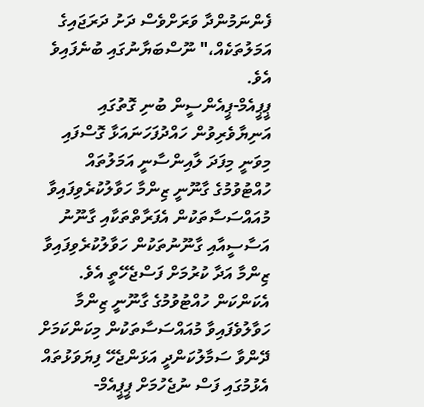ފެންނަމުންދާ ވަރަށްވެސް ދަށު ދަރަޖައިގެ އަމަލުތަކެއް،" ނޫސްބަޔާނުގައި ބުނެފައިވެ އެވެ.
ޕީޕީއެމް-ޕީއެންސީން ބުނި ގޮތުގައި އަނިޔާވެރިވުން ހައްދުފަހަނައަޅާ ގޮސްފައި މިވަނީ މިފަދަ ލާއިންސާނީ އަމަލުތައް ހުއްޓުވުމުގެ ގާނޫނީ ޒިންމާ ހަވާލުކުރެވިފައިވާ މުއައްސަސާތަކުން އެފަރާތްތަކާއި ގާނޫނު އަސާސީއާއި ގާނޫނުތަކުން ހަވާލުކުރެވިފައިވާ ޒިންމާ އަދާ ކުރުމަށް ފަސްޖެހޭތީ އެވެ.
އެކަންކަން ހުއްޓުވުމުގެ ގާނޫނީ ޒިންމާ ހަވާލުވެފައިވާ މުއައްސަސާތަކުން މިކަންކަމަށް ދޭންވާ ސަމާލުކަންދީ އަޅަންޖެހޭ ފިޔަވަޅުތައް އެޅުމުގައި ފަސް ނުޖެހުމަށް ޕީޕީއެމް-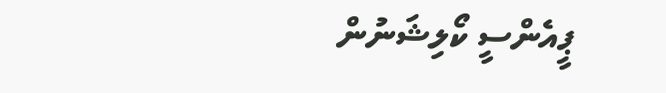ޕީއެންސީ ކޯލިޝަނުން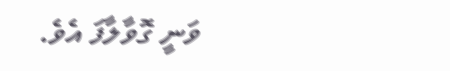ވަނީ ގޮވާލާފަ އެވެ.